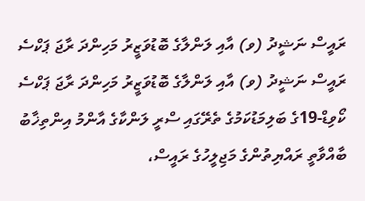ރައީސް ނަޝީދު (ވ) އާއި ލަންލާގެ ބޮޑުވަޒީރު މަހިންދަ ރާޖަ ޕަކްސެ
ރައީސް ނަޝީދު (ވ) އާއި ލަންލާގެ ބޮޑުވަޒީރު މަހިންދަ ރާޖަ ޕަކްސެ
ކޯވިޑް-19ގެ ބަލިމަޑުކަމުގެ ތެރޭގައި ސްރީ ލަންކާގެ އާންމު އިންތިޚާބު ބާއްވާތީ ރައްޔިތުންގެ މަޖިލީހުގެ ރައީސް،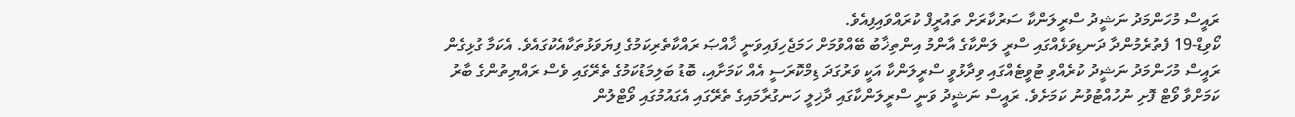ރައީސް މުހަންމަދު ނަޝީދު ސްރީލަންކާ ސަރުކާރަށް ތައުރީފް ކުރައްވައިފިއެވެ.
ކޯވިޑް-19 ފެތުރެމުންދާ ދަނޑިވަޅެއްގައި ސްރީ ލަންކާގެ އާންމު އިންތިޚާބު ބޭއްވުމަށް ހަމަޖެހިފައިވަނީ ޚާއްޞަ ރައްކާތެރިކަމުގެ ފިޔަވަޅުތަކާއެކުގައެވެ. އެކަމާ ގުޅިގެން ރައީސް މުހަންމަދު ނަޝީދު ކުރެއްވި ޓުވީޓެއްގައި ވިދާޅުވީ ސްރީލަންކާ އަކީ ވަރުގަދަ ޑިމްކޮރަސީ އެއް ކަމަށާއި، ބޮޑު ބަލިމަޑުކަމުގެ ތެރޭގައި ވެސް ރައްޔިތުންގެ ބާރު ކަމަށްވާ ވޯޓް ފޮށި ނުހުއްޓުވުނު ކަމަށެވެ. ރައީސް ނަޝީދު ވަނީ ސްރީލަންކާގައި ދާޚިލީ ހަނގުރާމައިގެ ތެރޭގައި އެގައުމުގައި ވޯޓްލުން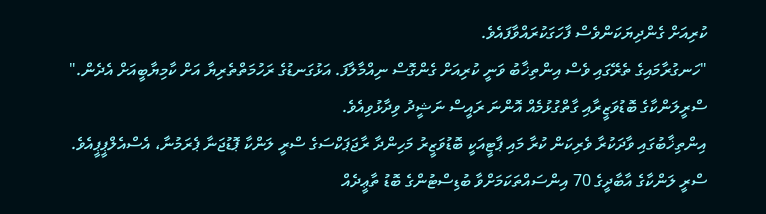ކުރިއަށް ގެންދިޔަކަންވެސް ފާހަގަކުރައްވާފައެވެ.
"ހަނގުރާމައިގެ ތެރޭގައި ވެސް އިންތިޚާބު ވަނީ ކުރިއަށް ގެންގޮސް ނިއްމާލާފަ. އަޅުގަނޑުގެ ރަހުމަތްތެރިޔާ އަށް ކާމިޔާބީއަށް އެދެން." ސްރީލަންކާގެ ބޮޑުވަޒީރާއި ގާތްގުޅުމެއް އޮންނަ ރައީސް ނަޝީދު ވިދާޅުވިއެވެ.
އިންތިޚާބުގައި ވާދަކުރާ ވެރިކަން ކުރާ މައި ޕާޓީއަކީ ބޮޑުވަޒީރު މަހިންދާ ރާޖަޕަކްސަގެ ސްރީ ލަންކާ ޕޮޑުޖަނާ ޕެރަމުނާ، އެސްއެލްޕީޕީއެވެ. ސްރީ ލަންކާގެ އާބާދީގެ 70 އިންސައްތަކަމަށްވާ ބުޑިސްޓުންގެ ބޮޑު ތާޢީދެއް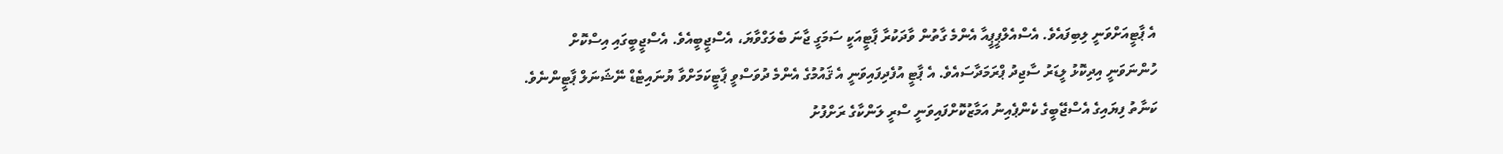އެ ޕާޓީއަށްވަނީ ލިބިފައެވެ. އެސްއެލްޕީޕީއާ އެންމެ ގާތުން ވާދަކުރާ ޕާޓީއަކީ ސަމަގީ ޖާނަ ބެލަގްވާޔަ، އެސްޖީބީއެވެ. އެސްޖީބީގައި އިސްކޮށް ހުންނަވަނީ އިދިކޮޅު ލީޑަރު ސާޖިދު ޕްރަމަދާސައެވެ. އެ ޕާޓީ އުފެދިފައިވަނީ އެ ޤައުމުގެ އެންމެ ދުވަސްވީ ޕާޓީކަމަށްވާ ޔުނައިޓެޑް ނޭޝަނަލް ޕާޓީންނެވެ.
ކަނާތު ފިޔައިގެ އެސްޖޭބީގެ ކެންޕެއިނު އަމާޒުކޮށްފައިވަނީ ސްރީ ލަންކާގެ ރަށްފުށު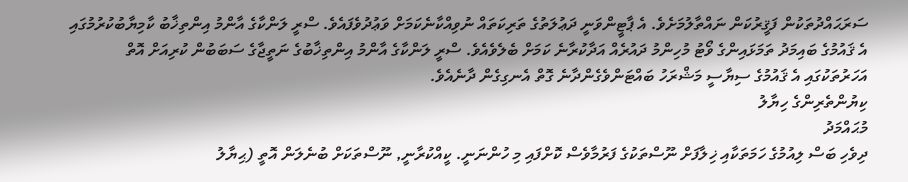ސަރަޙައްދުތަކުން ފަޤީރުކަން ނައްތާލުމަށެވެ. އެ ޕާޓީންވަނީ ދަޢުލަތުގެ ތަރިކަތައް ނުވިއްކާނެކަމަށް ވަޢުދުވެފައެވެ. ސްރީ ލަންކާގެ އާންމު އިންތިޚާބު ކާމިޔާބުކުރުމުގައި އެ ޤައުމުގެ ބައިމަދު ތަމަޅައިންގެ ވޯޓު މުހިންމު ދައުރެއް އަދާކުރާނެ ކަމަށް ބެލެވެއެވެ. ސްރީ ލަންކާގެ އާންމު އިންތިޚާބުގެ ނަތީޖާގެ ސަބަބުން ކުރިއަށް އޮތް އަހަރުތަކުގައި އެ ޤައުމުގެ ސިޔާސީ މަޝްރަހު ބައްޓަންވެގެންދާނެ ގޮތް އެނގިގެން ދާނެއެވެ.
ކިޔުންތެރިންގެ ހިޔާލު
މުޙައްމަދު
ދިވެހި ބަސް ލިއުމުގެ ހަމަތަކާއި ޚިލާފަށް ނޫސްތަކުގެ ފަރުމާވެސް ކޮށްފައި މި ހުންނަނީ. ކީއްކުރާނީ, ނޫސްތަކަށް ބުނެލަން އޮތީ (ޙިޔާލު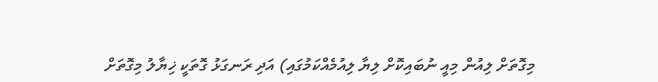މިގޮތަށް ލިއުން މިއީ ނުބައިކޮށް ލިޔާ ލިއުމެއްކަމުގައި) އަދި ރަނގަޅު ގޮތަކީ ޚިޔާލު މިގޮތަށް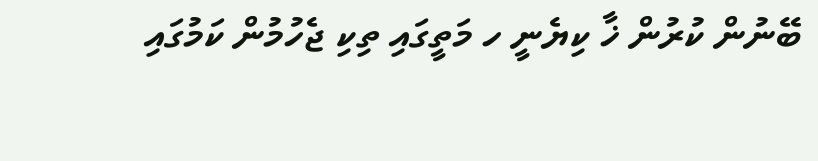ބޭނުން ކުރުން ޚާ ކިޔެނީ ހ މަތީގައި ތިކި ޖެހުމުން ކަމުގައި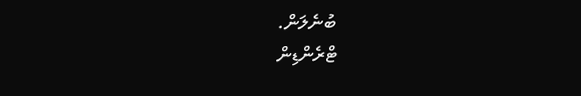ބުނެލަން.
ޓްރެންޑިން